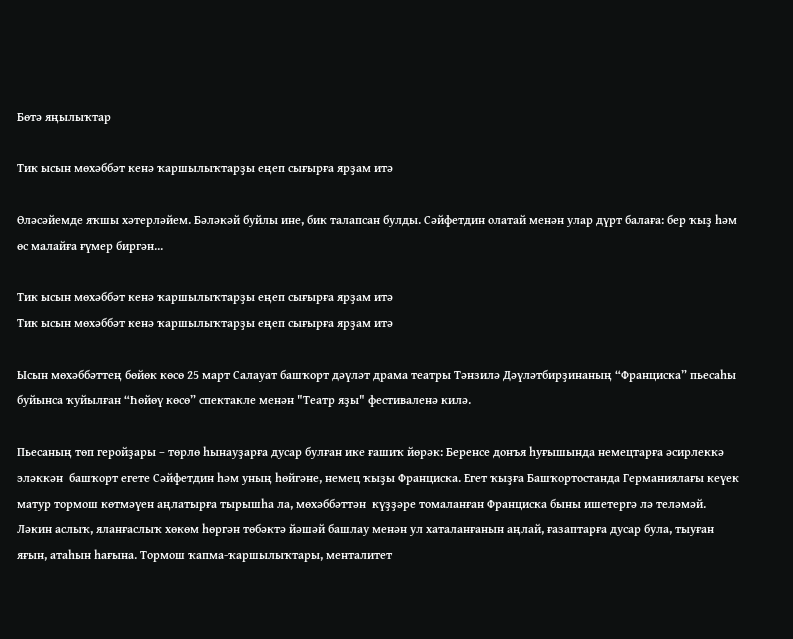Бөтә яңылыҡтар

Тик ысын мөхәббәт кенә ҡаршылыҡтарҙы еңеп сығырға ярҙам итә

Өләсәйемде яҡшы хәтерләйем. Бәләкәй буйлы ине, бик талапсан булды. Сәйфетдин олатай менән улар дүрт балаға: бер ҡыҙ һәм өс малайға ғүмер биргән...

Тик ысын мөхәббәт кенә ҡаршылыҡтарҙы еңеп сығырға ярҙам итә
Тик ысын мөхәббәт кенә ҡаршылыҡтарҙы еңеп сығырға ярҙам итә

Ысын мөхәббәттең бөйөк көсө 25 март Салауат башҡорт дәүләт драма театры Тәнзилә Дәүләтбирҙинаның “Франциска” пьесаһы буйынса ҡуйылған “Һөйөү көсө” спектакле менән "Театр яҙы" фестиваленә килә.

Пьесаның төп геройҙары – төрлө һынауҙарға дусар булған ике ғашиҡ йөрәк: Беренсе донъя һуғышында немецтарға әсирлеккә эләккән  башҡорт егете Сәйфетдин һәм уның һөйгәне, немец ҡыҙы Франциска. Егет ҡыҙға Башҡортостанда Германиялағы кеүек матур тормош көтмәүен аңлатырға тырышһа ла, мөхәббәттән  күҙҙәре томаланған Франциска быны ишетергә лә теләмәй. Ләкин аслыҡ, яланғаслыҡ хөкөм һөргән төбәктә йәшәй башлау менән ул хаталанғанын аңлай, ғазаптарға дусар була, тыуған яғын, атаһын һағына. Тормош ҡапма-ҡаршылыҡтары, менталитет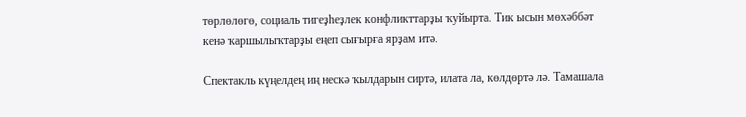төрлөлөгө, социаль тигеҙһеҙлек конфликттарҙы ҡуйырта. Тик ысын мөхәббәт кенә ҡаршылыҡтарҙы еңеп сығырға ярҙам итә.

Спектакль күңелдең иң нескә ҡылдарын сиртә, илата ла, көлдөртә лә. Тамашала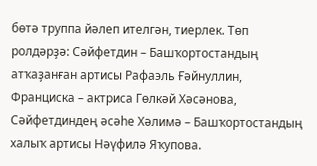бөтә труппа йәлеп ителгән, тиерлек. Төп ролдәрҙә: Сәйфетдин – Башҡортостандың атҡаҙанған артисы Рафаэль Ғәйнуллин, Франциска – актриса Гөлкәй Хәсәнова, Сәйфетдиндең әсәһе Хәлимә – Башҡортостандың халыҡ артисы Нәүфилә Яҡупова.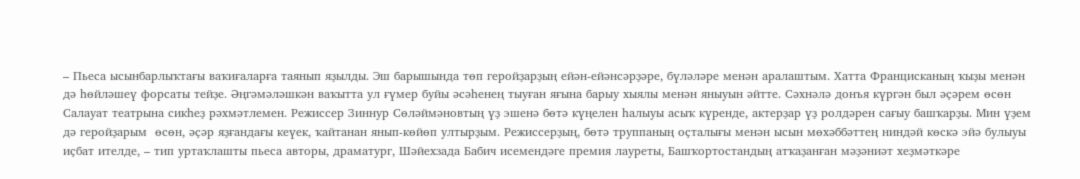– Пьеса ысынбарлыҡтағы ваҡиғаларға таянып яҙылды. Эш барышында төп геройҙарҙың ейән-ейәнсәрҙәре, бүләләре менән аралаштым. Хатта Францисканың ҡыҙы менән дә һөйләшеү форсаты тейҙе. Әңгәмәләшкән ваҡытта ул ғүмер буйы әсәһенең тыуған яғына барыу хыялы менән яныуын әйтте. Сәхнәлә донъя күргән был әҫәрем өсөн Салауат театрына сикһеҙ рәхмәтлемен. Режиссер Зиннур Сөләймәновтың үҙ эшенә бөтә күңелен һалыуы асыҡ күренде, актерҙар үҙ ролдәрен сағыу башҡарҙы. Мин үҙем дә геройҙарым  өсөн, әҫәр яҙғандағы кеүек, ҡайтанан янып-көйөп ултырҙым. Режиссерҙың, бөтә труппаның оҫталығы менән ысын мөхәббәттең ниндәй көскә эйә булыуы иҫбат ителде, – тип уртаҡлашты пьеса авторы, драматург, Шәйехзада Бабич исемендәге премия лауреты, Башҡортостандың атҡаҙанған мәҙәниәт хеҙмәткәре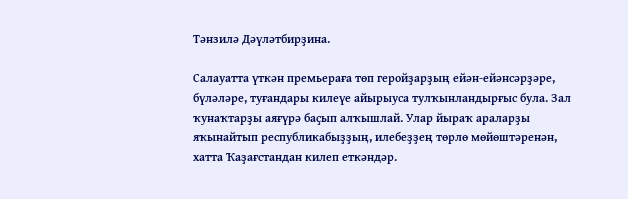Тәнзилә Дәүләтбирҙина.

Салауатта үткән премьераға төп геройҙарҙың ейән-ейәнсәрҙәре, бүләләре, туғандары килеүе айырыуса тулҡынландырғыс була. Зал ҡунаҡтарҙы аяғүрә баҫып алҡышлай. Улар йыраҡ араларҙы яҡынайтып республикабыҙҙың, илебеҙҙең төрлө мөйөштәренән, хатта Ҡаҙағстандан килеп еткәндәр.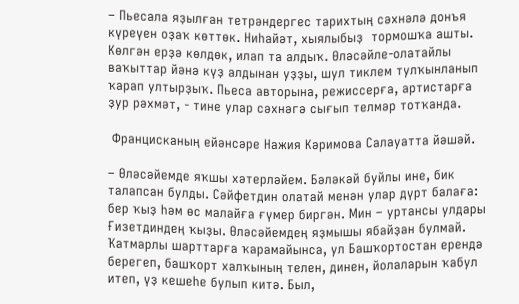– Пьесала яҙылған тетрәндергес тарихтың сәхнәлә донъя күреүен оҙаҡ көттөк. Ниһайәт, хыялыбыҙ  тормошҡа ашты. Көлгән ерҙә көлдөк, илап та алдыҡ. Өләсәйле-олатайлы ваҡыттар йәнә күҙ алдынан уҙҙы, шул тиклем тулҡынланып ҡарап ултырҙыҡ. Пьеса авторына, режиссерға, артистарға ҙур рәхмәт, - тине улар сәхнәгә сығып телмәр тотҡанда.

 Францисканың ейәнсәре Нажия Кәримова Салауатта йәшәй.

– Өләсәйемде яҡшы хәтерләйем. Бәләкәй буйлы ине, бик талапсан булды. Сәйфетдин олатай менән улар дүрт балаға: бер ҡыҙ һәм өс малайға ғүмер биргән. Мин – уртансы улдары Ғизетдиндең ҡыҙы. Өләсәйемдең яҙмышы ябайҙан булмай. Ҡатмарлы шарттарға ҡарамайынса, ул Башҡортостан ерендә берегеп, башҡорт халҡының телен, динен, йолаларын ҡабул итеп, үҙ кешеһе булып китә. Был,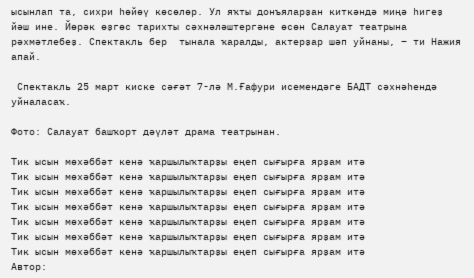ысынлап та, сихри һөйөү көсөлөр. Ул яҡты донъяларҙан киткәндә миңә һигеҙ йәш ине. Йөрәк өҙгөс тарихты сәхнәләштергәне өсөн Салауат театрына рәхмәтлебеҙ. Спектакль бер  тынала ҡаралды, актерҙар шәп уйнаны, – ти Нажия апай.

 Спектакль 25 март киске сәғәт 7-лә М.Ғафури исемендәге БАДТ сәхнәһендә уйналасаҡ.

Фото: Салауат башҡорт дәүләт драма театрынан.

Тик ысын мөхәббәт кенә ҡаршылыҡтарҙы еңеп сығырға ярҙам итә
Тик ысын мөхәббәт кенә ҡаршылыҡтарҙы еңеп сығырға ярҙам итә
Тик ысын мөхәббәт кенә ҡаршылыҡтарҙы еңеп сығырға ярҙам итә
Тик ысын мөхәббәт кенә ҡаршылыҡтарҙы еңеп сығырға ярҙам итә
Тик ысын мөхәббәт кенә ҡаршылыҡтарҙы еңеп сығырға ярҙам итә
Тик ысын мөхәббәт кенә ҡаршылыҡтарҙы еңеп сығырға ярҙам итә
Тик ысын мөхәббәт кенә ҡаршылыҡтарҙы еңеп сығырға ярҙам итә
Автор: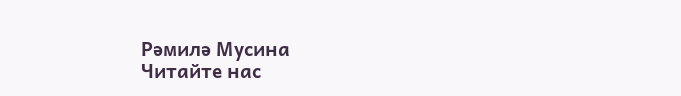Рәмилә Мусина
Читайте нас